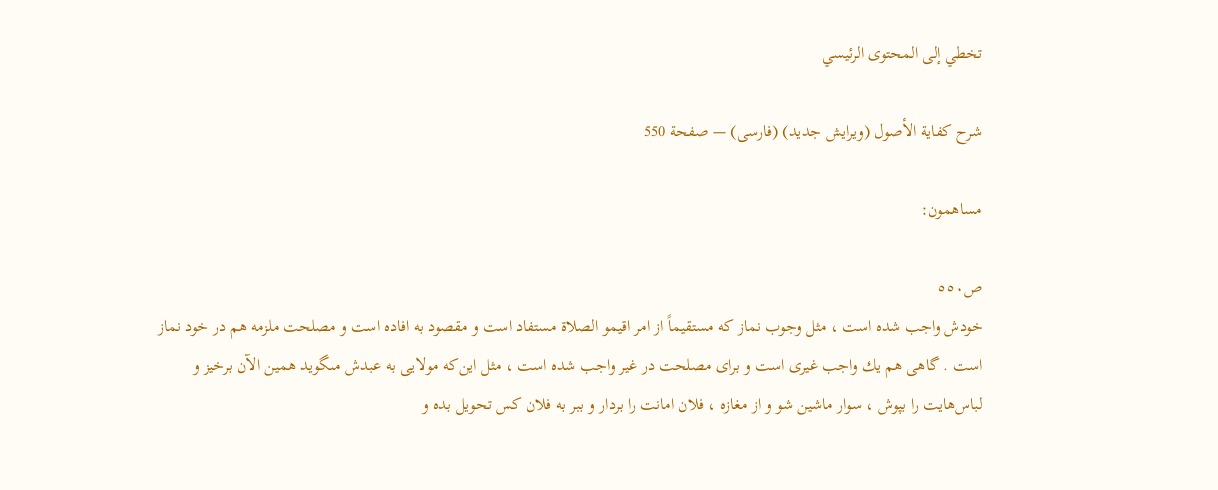تخطي إلى المحتوى الرئيسي

شرح كفاية الأصول (ويرايش جديد) (فارسى) — صفحة 550

مساهمون:

ص٥٥٠
خودش واجب شده است ، مثل وجوب نماز كه مستقيماً از امر اقيمو الصلاة مستفاد است و مقصود به افاده است و مصلحت ملزمه هم در خود نماز است . گاهى هم يك واجب غيرى است و براى مصلحت در غير واجب شده است ، مثل اين‌كه مولايى به عبدش مىگويد همين الآن برخيز و لباس‌هايت را بپوش ، سوار ماشين شو و از مغازه ، فلان امانت را بردار و ببر به فلان كس تحويل بده و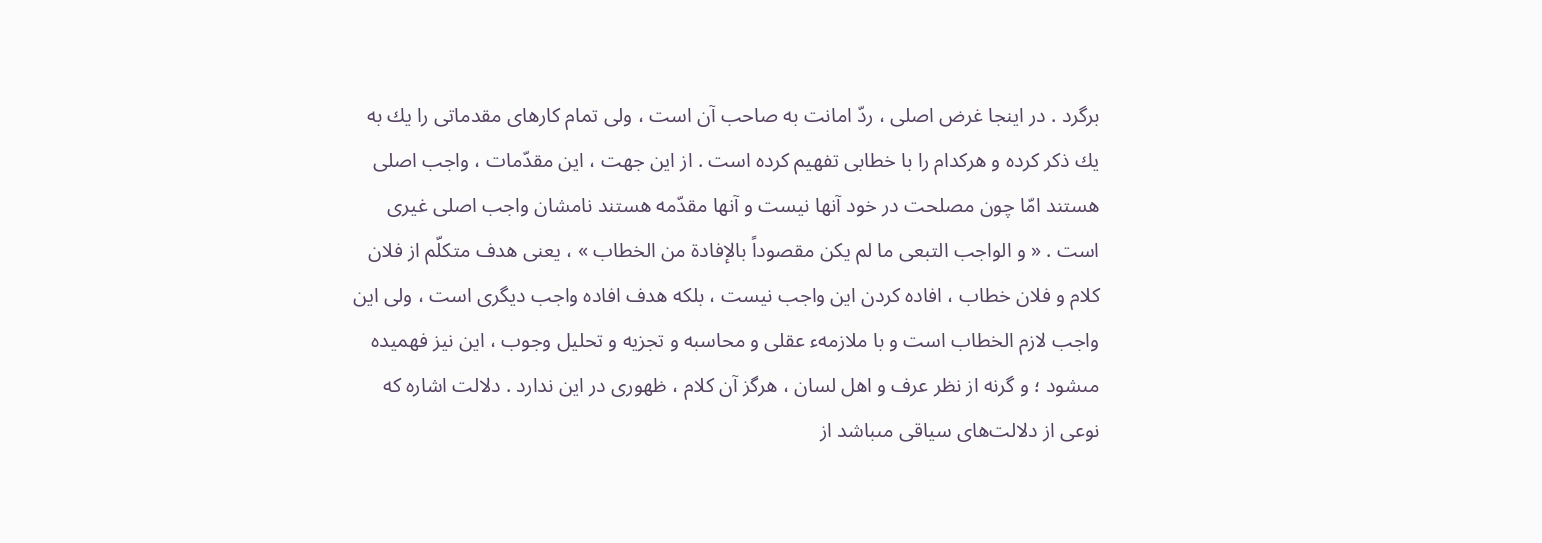برگرد . در اينجا غرض اصلى ، ردّ امانت به صاحب آن است ، ولى تمام كارهاى مقدماتى را يك به يك ذكر كرده و هركدام را با خطابى تفهيم كرده است . از اين جهت ، اين مقدّمات ، واجب اصلى هستند امّا چون مصلحت در خود آنها نيست و آنها مقدّمه هستند نامشان واجب اصلى غيرى است . « و الواجب التبعى ما لم يكن مقصوداً بالإفادة من الخطاب » ، يعنى هدف متكلّم از فلان كلام و فلان خطاب ، افاده كردن اين واجب نيست ، بلكه هدف افاده واجب ديگرى است ، ولى اين واجب لازم الخطاب است و با ملازمهء عقلى و محاسبه و تجزيه و تحليل وجوب ، اين نيز فهميده مىشود ؛ و گرنه از نظر عرف و اهل لسان ، هرگز آن كلام ، ظهورى در اين ندارد . دلالت اشاره كه نوعى از دلالت‌هاى سياقى مىباشد از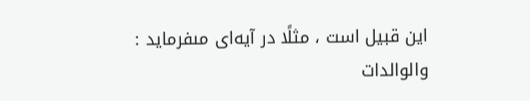اين قبيل است ، مثلًا در آيه‌اى مىفرمايد : والوالدات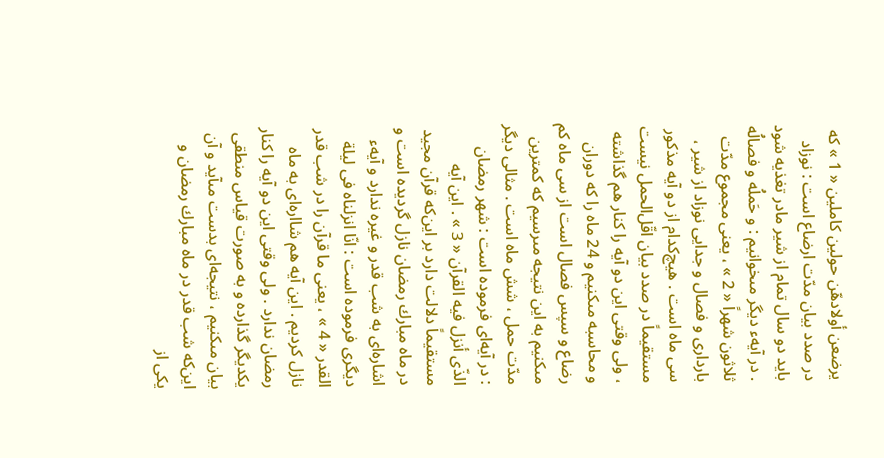يرضعن أولادهّن حولين كاملين « 1 » كه در صدد بيان مدّت ارضاع است : نوزاد بايد دو سال تمام از شير مادر تغذيه شود . در آيهء ديگر مىخوانيم : و حَملُه و فصالُه ثلاثون شهراً « 2 » ، يعنى مجموع مدّت باردارى و فصال و جدايى نوزاد از شير ، سى ماه است . هيچ‌كدام از دو آيه مذكور مستقيماً در صدد بيان اقّل‌الحمل نيست ، ولى وقتى اين دو آيه را كنار هم گذاشته و محاسبه مىكنيم و 24 ماه را كه دوران رضاع و سپس فصال است از سى ماه كم مىكنيم به اين نتيجه مىرسيم كه كمترين مدّت حمل ، شش ماه است . مثالى ديگر : در آيه‌اى فرموده است : شهر رمضان الذّى أنزل فيه القرآن « 3 » . اين آيه مستقيماً دلالت دارد بر اين‌كه قرآن مجيد در ماه مبارك رمضان نازل گرديده است و اشاره‌اى به شب قدر و غيره ندارد و آيهء ديگرى فرموده است : انّا انزلناه فى ليلة القدر « 4 » ، يعنى ما قرآن را در شب قدر نازل كرديم . اين آيه هم شااره‌اى به ماه رمضان ندارد . ولى وقتى اين دو آيه را كنار يكديگر گذارده و به صورت قياس منطقى بيان مىكنيم ، نتيجه‌اى بدست مىآيد و آن اين‌كه شب قدر در ماه مبارك رمضان و يكى از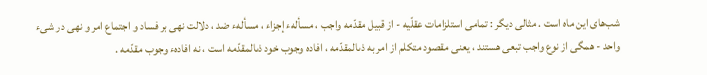شب‌هاى اين ماه است . مثالى ديگر : تمامى استلزامات عقلّيه - از قبيل مقدّمه واجب ، مسألهء إجزاء ، مسألهء ضد ، دلالت نهى بر فساد و اجتماع امر و نهى در شىء واحد - همگى از نوع واجب تبعى هستند ، يعنى مقصود متكلم از امر به ذىالمقدّمه ، افاده وجوب خود ذىالمقدّمه است ، نه افادهء وجوب مقدّمه .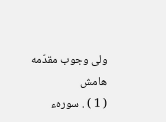ولى وجوب مقدّمه
هامش
( 1 ) . سورهء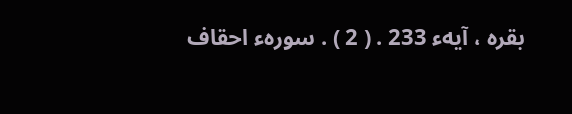بقره ، آيهء 233 . ( 2 ) . سورهء احقاف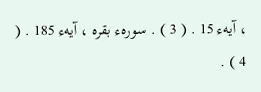، آيهء 15 . ( 3 ) . سورهء بقره ، آيهء 185 . ( 4 ) .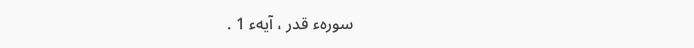سورهء قدر ، آيهء 1 .